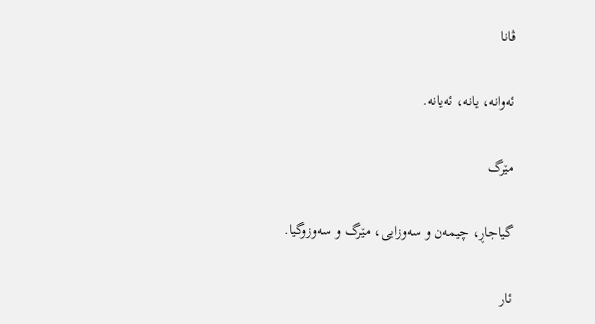ڤانا

ئەوانە، یانە، ئەیانە.

مێرگ

گیاجاڕ، چیمەن و سەوزایی، مێرگ و سەوزوگیا.

ئار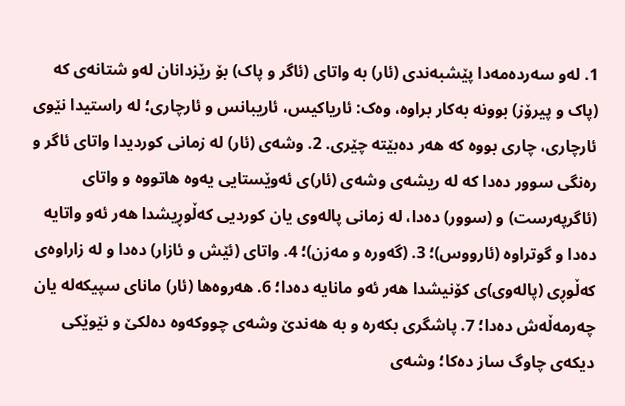1. لەو سەردەمەدا پێشبەندی (ئار) بە واتای (ئاگر و پاک) بۆ رێزدانان لەو شتانەی کە (پاک و پیرۆز) بوونە بەکار براوە، وەک: ئاریاکیس، ئاریبانس و ئارچاری؛ لە راستیدا نێوی ئارچاری، چاری بووە کە هەر دەبێتە چێری. 2. وشەی (ئار) لە زمانی کوردیدا واتای ئاگر و رەنگی سوور دەدا کە لە ریشەی وشەی (ئار)ی ئەوێستایی یەوە هاتووە و واتای (ئاگرپەرست) و (سوور) دەدا،‌ لە زمانی پالەوی یان کوردیی کەڵوڕیشدا هەر ئەو واتایە دەدا و گوتراوە (ئارووس)؛ 3. (گەورە و مەزن)؛ 4. واتای (ئێش و ئازار) دەدا و لە زاراوەی کەڵوڕی (پالەوی)ی کۆنیشدا هەر ئەو مانایە دەدا؛ 6. هەروەها (ئار) مانای سپیکەلە یان چەرمەڵەش دەدا؛ 7. پاشگری بکەرە و بە هەندێ وشەی چووکەوە دەلکێ و نێوێکی دیکەی چاوگ ساز دەکا؛ وشەی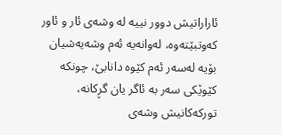ئاراراتیش دوور نییە لە وشەی ئار و ئاور کەوتبێتەوە، لەوانەیە ئەم وشەیەشیان بۆیە لەسەر ئەم کێوە دانابێ‌، چونکە کێوێکی سەر بە ئاگر یان گڕکانە، تورکەکانیش وشەی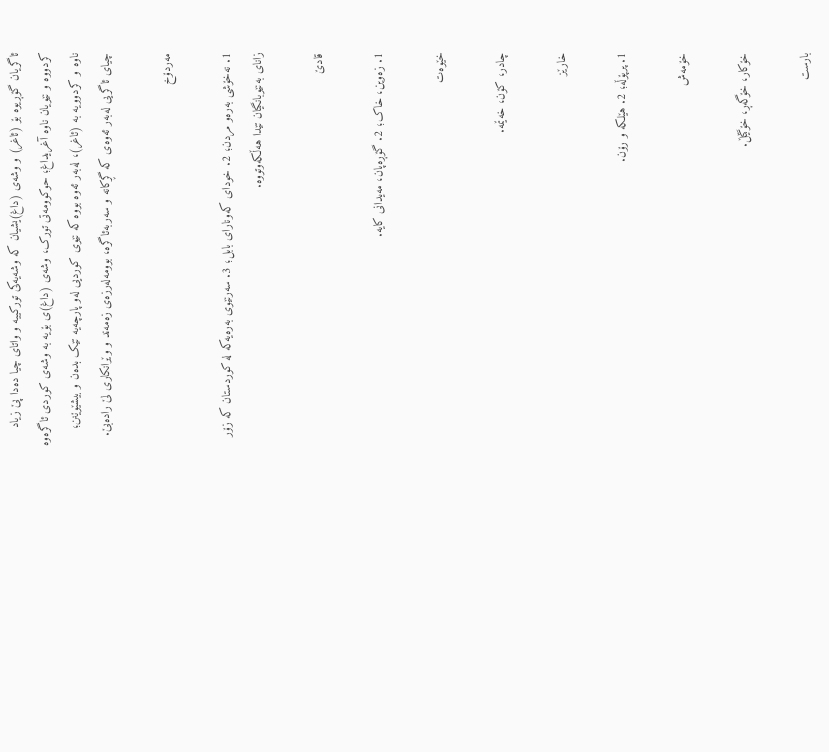ئاگریان گۆڕیوە بۆ (ئاغر) و وشەی (داغ)یشیان کە وشەیەکی تورکییە و واتای چیا دەدا پێ زیاد کردووه و نێویان ناوە آغریداغ‌؛ حوکوومەتی تورک، وشەی (داغ)ی بۆیە بە وشەی کوردی ئاگرەوە ناوە و کردوویە بە (ئاغر)، لەبەر ئەوە بووە کە نێوی کوردیی لەو پارچەیە تێک بدەن و بیشێوێنن؛ چیای ئاگریی لەبەر ئەوەی کە گڕکانە و سەربەئاگرە، بوومەلەرزەی زەمەند و وێرانکاری لێ رادەبێ.

مەردۆخ

1. نەخۆشی بەرەو مردن؛ 2. خودای کەونارای بابل؛ 3. سەرنێوی بەرەیەکە لە کوردستان کە زۆر زانای بەنێوبانگیان تێدا هەڵکەوتووە.

قادێ

1. زەوین، خاک؛ 2. گۆڕەپان، مەیدانی کایە.

خێوەت

چادر، کۆن، خەێمە.

خارێز

1. پرپۆڵه‌؛ 2. هێلکه‌ و رۆن.

خۆمەش

خۆکار، خۆگه‌ڕ، خۆگێڵ.

بارست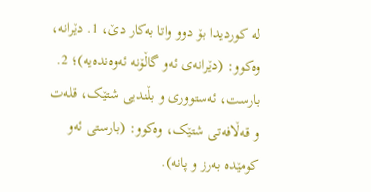لە کوردیدا بۆ دوو واتا بەکار دێ، 1. دێرانە، وەکوو: (دێرانەی ئەو گاڵۆنە ئەوەندەیه)؛ 2. بارست، ئەستووری و بڵندیی شتێک، قلەت و قەڵافەتی شتێک، وەکوو: (بارستی ئەو کومێدە بەرز و پانە).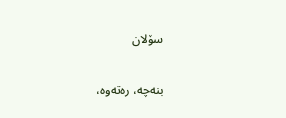سۆلان

بنەچە، رەتەوە،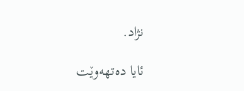نژاد.

ئایا دەتهەوێت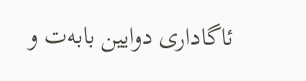ئاگاداری دوایین بابەت و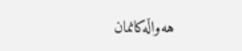هەواڵەکانمان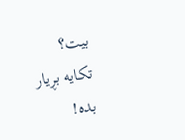بیت؟
تکایە بڕیار بدە!